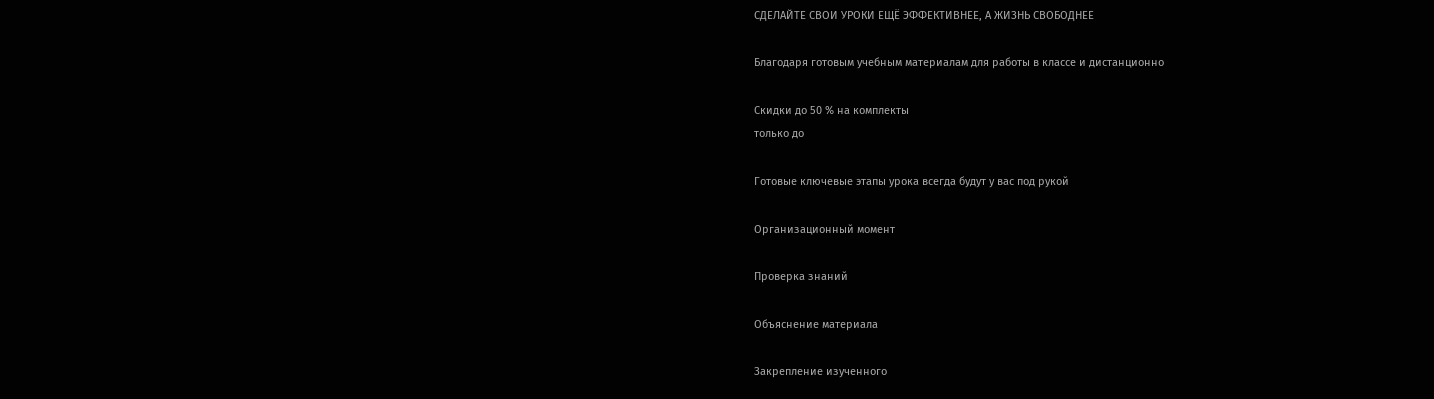СДЕЛАЙТЕ СВОИ УРОКИ ЕЩЁ ЭФФЕКТИВНЕЕ, А ЖИЗНЬ СВОБОДНЕЕ

Благодаря готовым учебным материалам для работы в классе и дистанционно

Скидки до 50 % на комплекты
только до

Готовые ключевые этапы урока всегда будут у вас под рукой

Организационный момент

Проверка знаний

Объяснение материала

Закрепление изученного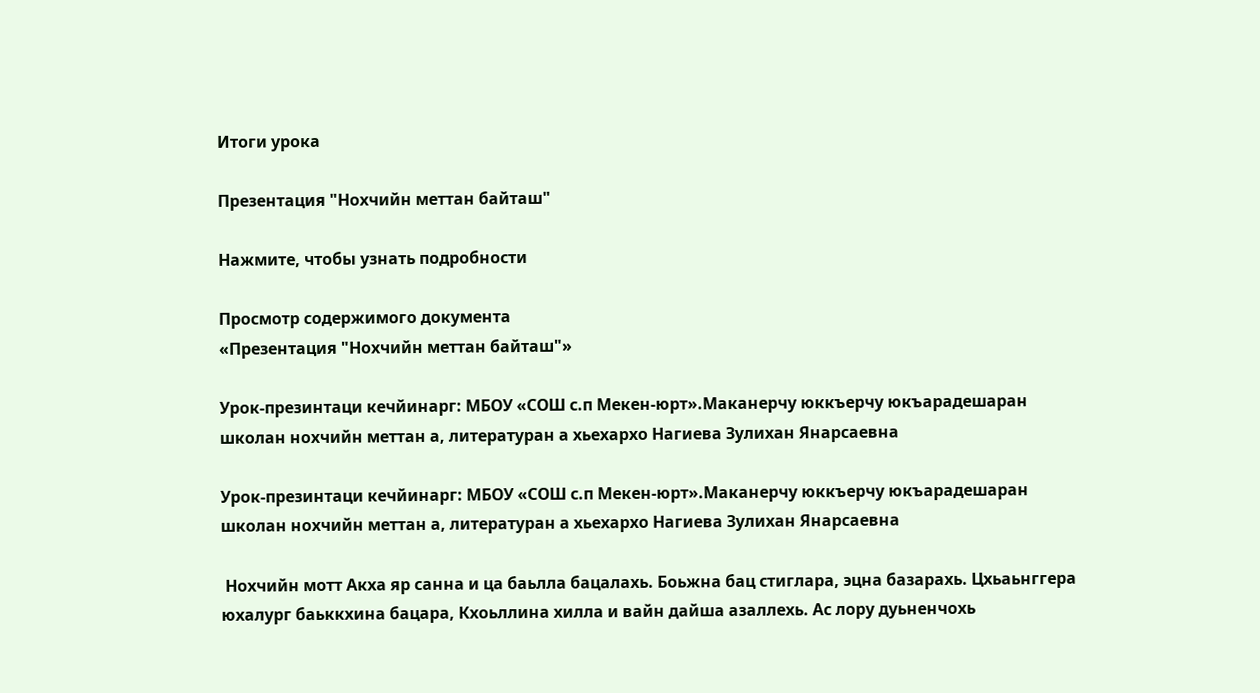Итоги урока

Презентация "Нохчийн меттан байташ"

Нажмите, чтобы узнать подробности

Просмотр содержимого документа
«Презентация "Нохчийн меттан байташ"»

Урок-презинтаци кечйинарг: МБОУ «СОШ с.п Мекен-юрт».Маканерчу юккъерчу юкъарадешаран школан нохчийн меттан а, литературан а хьехархо Нагиева Зулихан Янарсаевна

Урок-презинтаци кечйинарг: МБОУ «СОШ с.п Мекен-юрт».Маканерчу юккъерчу юкъарадешаран школан нохчийн меттан а, литературан а хьехархо Нагиева Зулихан Янарсаевна

 Нохчийн мотт Акха яр санна и ца баьлла бацалахь. Боьжна бац стиглара, эцна базарахь. Цхьаьнггера юхалург баьккхина бацара, Кхоьллина хилла и вайн дайша азаллехь. Ас лору дуьненчохь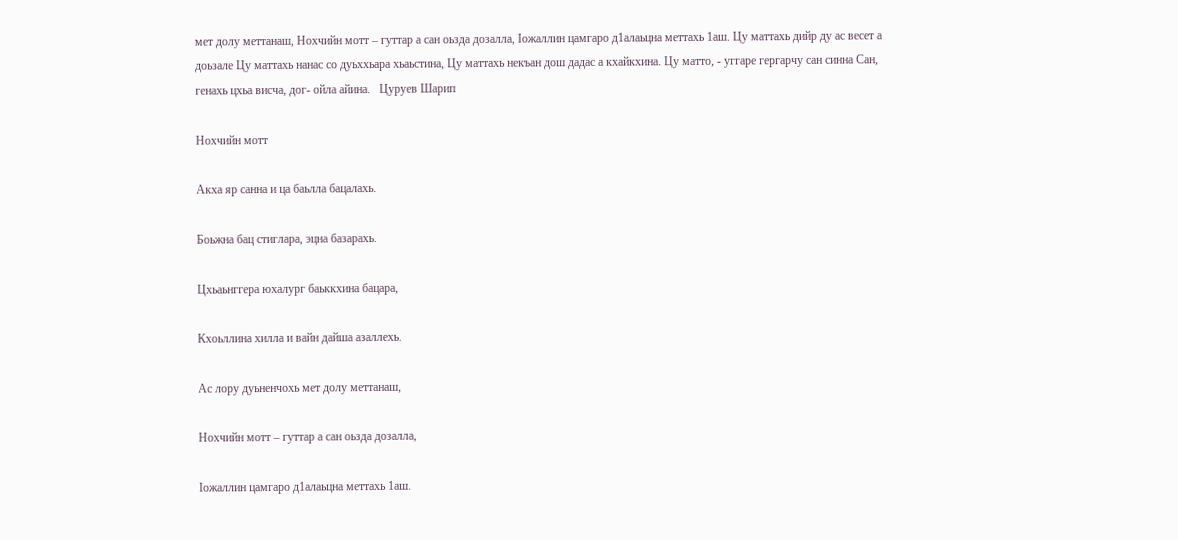мет долу меттанаш, Нохчийн мотт – гуттар а сан оьзда дозалла, Iожаллин цамгаро д1алаьцна меттахь 1аш. Цу маттахь дийр ду ас весет а доьзале Цу маттахь нанас со дуьххьара хьаьстина, Цу маттахь некъан дош дадас а кхайкхина. Цу матто, - уггаре гергарчу сан синна Сан, генахь цхьа висча, дог- ойла айина.   Цуруев Шарип

Нохчийн мотт

Акха яр санна и ца баьлла бацалахь.

Боьжна бац стиглара, эцна базарахь.

Цхьаьнггера юхалург баьккхина бацара,

Кхоьллина хилла и вайн дайша азаллехь.

Ас лору дуьненчохь мет долу меттанаш,

Нохчийн мотт – гуттар а сан оьзда дозалла,

Iожаллин цамгаро д1алаьцна меттахь 1аш.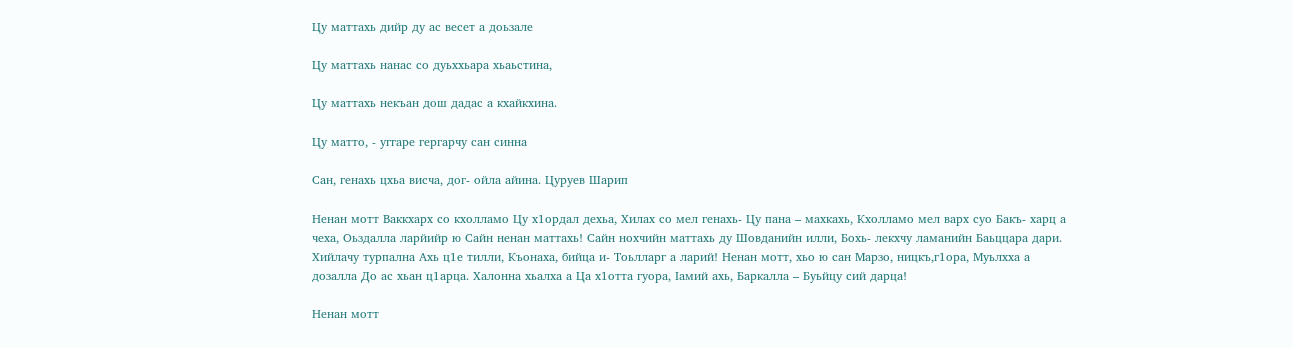Цу маттахь дийр ду ас весет а доьзале

Цу маттахь нанас со дуьххьара хьаьстина,

Цу маттахь некъан дош дадас а кхайкхина.

Цу матто, - уггаре гергарчу сан синна

Сан, генахь цхьа висча, дог- ойла айина. Цуруев Шарип

Ненан мотт Ваккхарх со кхолламо Цу х1ордал дехьа, Хилах со мел генахь- Цу пана – махкахь, Кхолламо мел варх суо Бакъ- харц а чеха, Оьздалла ларйийр ю Сайн ненан маттахь! Сайн нохчийн маттахь ду Шовданийн илли, Бохь- лекхчу ламанийн Баьццара дари. Хийлачу турпална Ахь ц1е тилли, Къонаха, бийца и- Тоьлларг а ларий! Ненан мотт, хьо ю сан Марзо, ницкъ,г1ора, Муьлхха а дозалла До ас хьан ц1арца. Халонна хьалха а Ца х1отта гуора, Iамий ахь, Баркалла – Буьйцу сий дарца!

Ненан мотт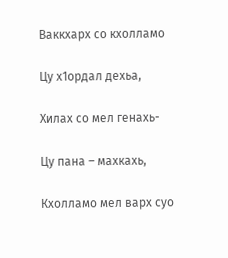Ваккхарх со кхолламо

Цу х1ордал дехьа,

Хилах со мел генахь-

Цу пана – махкахь,

Кхолламо мел варх суо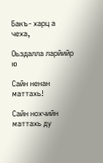Бакъ- харц а чеха,

Оьздалла ларйийр ю

Сайн ненан маттахь!

Сайн нохчийн маттахь ду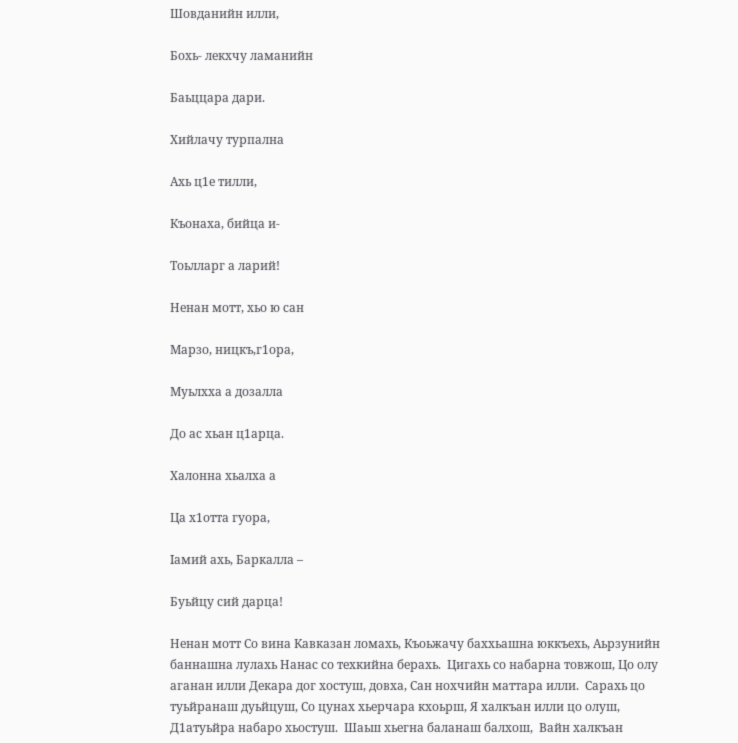Шовданийн илли,

Бохь- лекхчу ламанийн

Баьццара дари.

Хийлачу турпална

Ахь ц1е тилли,

Къонаха, бийца и-

Тоьлларг а ларий!

Ненан мотт, хьо ю сан

Марзо, ницкъ,г1ора,

Муьлхха а дозалла

До ас хьан ц1арца.

Халонна хьалха а

Ца х1отта гуора,

Iамий ахь, Баркалла –

Буьйцу сий дарца!

Ненан мотт Со вина Кавказан ломахь, Къоьжачу баххьашна юккъехь, Аьрзунийн баннашна лулахь Нанас со техкийна берахь.  Цигахь со набарна товжош, Цо олу аганан илли Декара дог хостуш, довха, Сан нохчийн маттара илли.  Сарахь цо туьйранаш дуьйцуш, Со цунах хьерчара кхоьрш, Я халкъан илли цо олуш, Д1атуьйра набаро хьостуш.  Шаьш хьегна баланаш балхош,  Вайн халкъан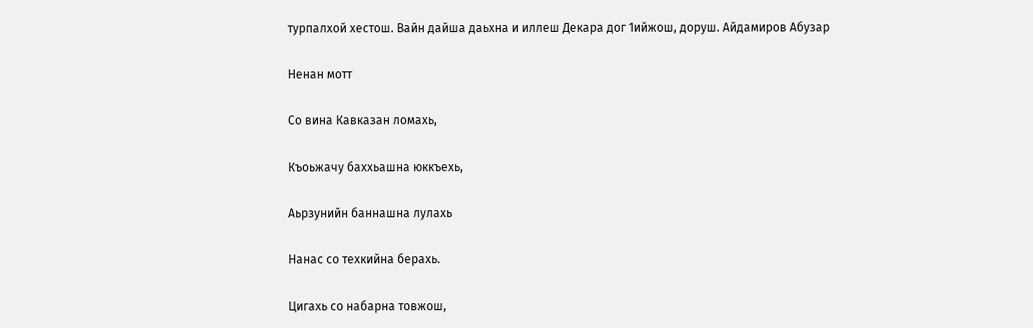турпалхой хестош. Вайн дайша даьхна и иллеш Декара дог 1ийжош, доруш. Айдамиров Абузар

Ненан мотт

Со вина Кавказан ломахь,

Къоьжачу баххьашна юккъехь,

Аьрзунийн баннашна лулахь

Нанас со техкийна берахь.

Цигахь со набарна товжош,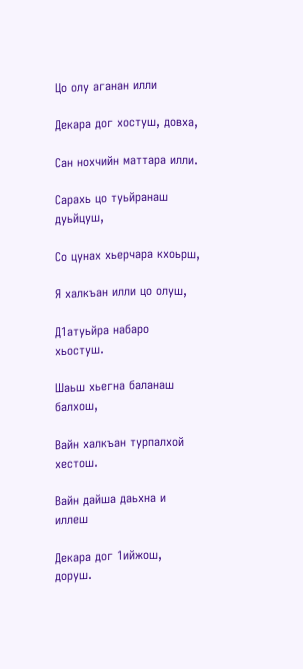Цо олу аганан илли

Декара дог хостуш, довха,

Сан нохчийн маттара илли.

Сарахь цо туьйранаш дуьйцуш,

Со цунах хьерчара кхоьрш,

Я халкъан илли цо олуш,

Д1атуьйра набаро хьостуш.

Шаьш хьегна баланаш балхош,

Вайн халкъан турпалхой хестош.

Вайн дайша даьхна и иллеш

Декара дог 1ийжош, доруш.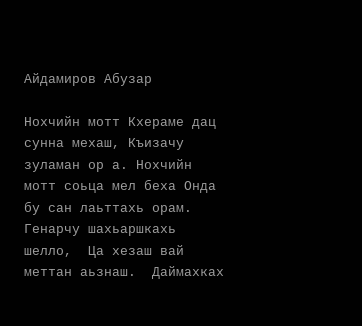Айдамиров Абузар

Нохчийн мотт Кхераме дац сунна мехаш, Къизачу зуламан ор а. Нохчийн мотт соьца мел беха Онда бу сан лаьттахь орам.  Генарчу шахьаршкахь шелло,  Ца хезаш вай меттан аьзнаш.  Даймахках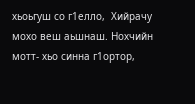хьоьгуш со г1елло,  Хийрачу мохо веш аьшнаш. Нохчийн мотт- хьо синна г1ортор,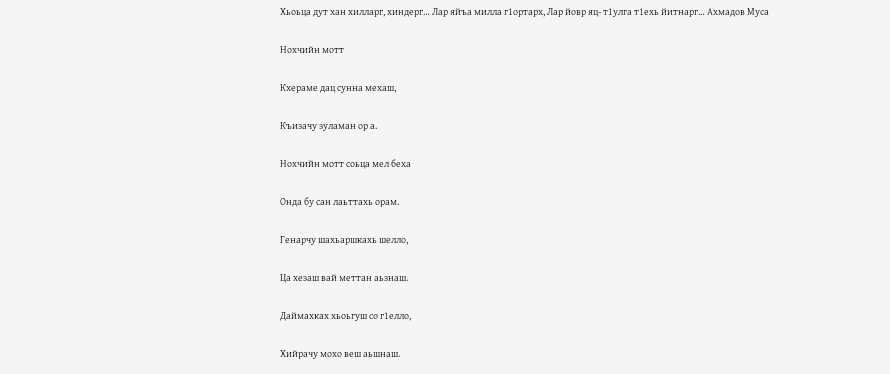Хьоьца дут хан хилларг, хиндерг… Лар яйъа милла г1ортарх, Лар йовр яц- т1улга т1ехь йитнарг… Ахмадов Муса

Нохчийн мотт

Кхераме дац сунна мехаш,

Къизачу зуламан ор а.

Нохчийн мотт соьца мел беха

Онда бу сан лаьттахь орам.

Генарчу шахьаршкахь шелло,

Ца хезаш вай меттан аьзнаш.

Даймахках хьоьгуш со г1елло,

Хийрачу мохо веш аьшнаш.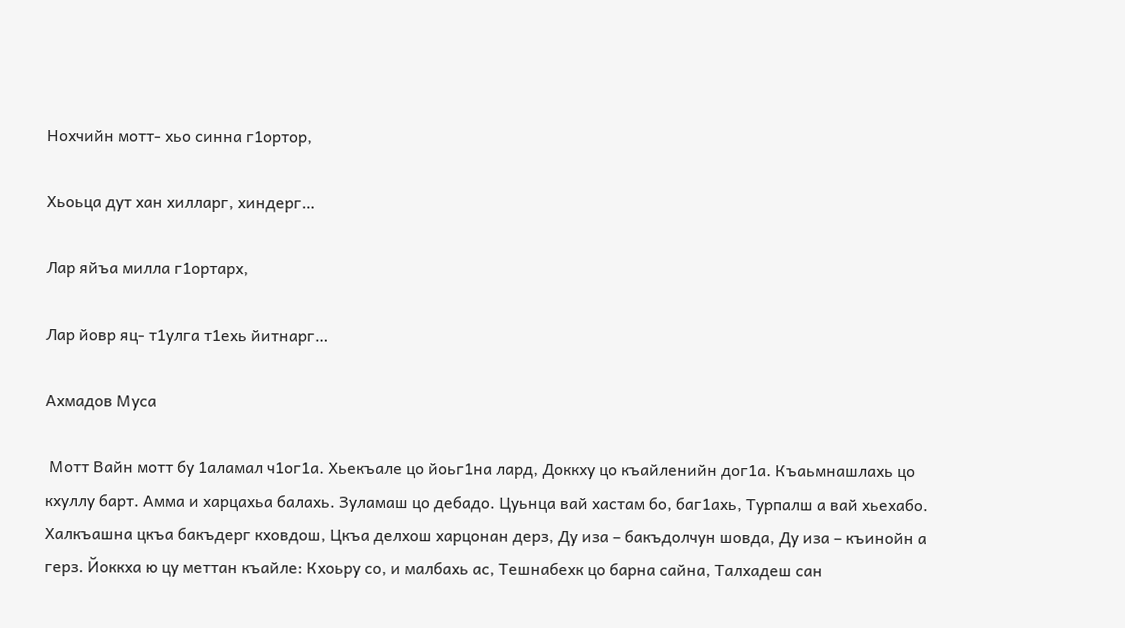Нохчийн мотт- хьо синна г1ортор,

Хьоьца дут хан хилларг, хиндерг…

Лар яйъа милла г1ортарх,

Лар йовр яц- т1улга т1ехь йитнарг…

Ахмадов Муса

 Мотт Вайн мотт бу 1аламал ч1ог1а. Хьекъале цо йоьг1на лард, Доккху цо къайленийн дог1а. Къаьмнашлахь цо кхуллу барт. Амма и харцахьа балахь. Зуламаш цо дебадо. Цуьнца вай хастам бо, баг1ахь, Турпалш а вай хьехабо. Халкъашна цкъа бакъдерг кховдош, Цкъа делхош харцонан дерз, Ду иза – бакъдолчун шовда, Ду иза – къинойн а герз. Йоккха ю цу меттан къайле: Кхоьру со, и малбахь ас, Тешнабехк цо барна сайна, Талхадеш сан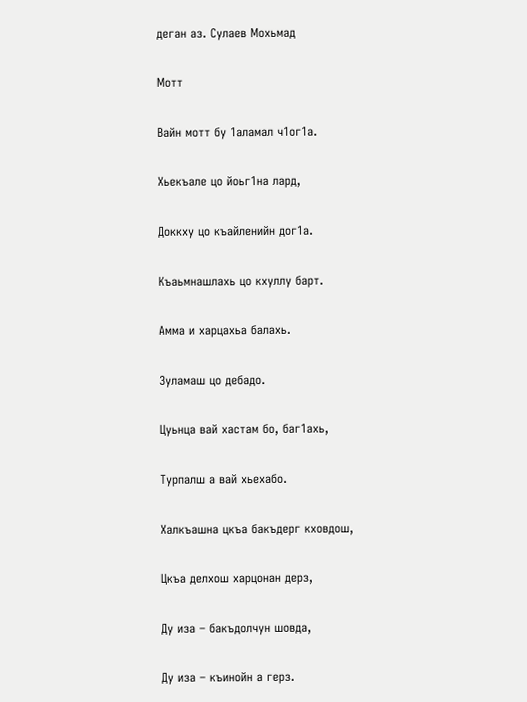деган аз. Сулаев Мохьмад

Мотт

Вайн мотт бу 1аламал ч1ог1а.

Хьекъале цо йоьг1на лард,

Доккху цо къайленийн дог1а.

Къаьмнашлахь цо кхуллу барт.

Амма и харцахьа балахь.

Зуламаш цо дебадо.

Цуьнца вай хастам бо, баг1ахь,

Турпалш а вай хьехабо.

Халкъашна цкъа бакъдерг кховдош,

Цкъа делхош харцонан дерз,

Ду иза – бакъдолчун шовда,

Ду иза – къинойн а герз.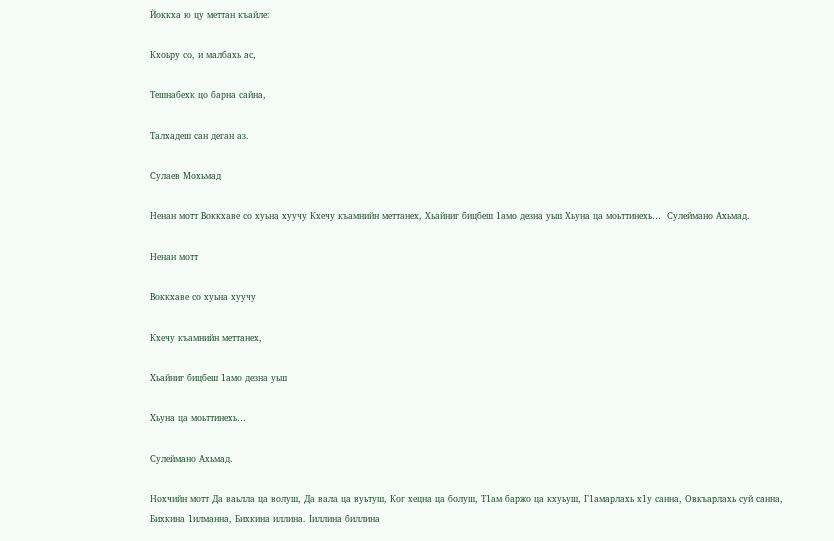Йоккха ю цу меттан къайле:

Кхоьру со, и малбахь ас,

Тешнабехк цо барна сайна,

Талхадеш сан деган аз.

Сулаев Мохьмад

Ненан мотт Воккхаве со хуьна хуучу Кхечу къамнийн меттанех, Хьайниг бицбеш 1амо дезна уьш Хьуна ца моьттинехь…  Сулеймано Ахьмад.

Ненан мотт

Воккхаве со хуьна хуучу

Кхечу къамнийн меттанех,

Хьайниг бицбеш 1амо дезна уьш

Хьуна ца моьттинехь…

Сулеймано Ахьмад.

Нохчийн мотт Да ваьлла ца волуш, Да вала ца вуьтуш, Ког хецна ца болуш, Т1ам баржо ца кхуьуш, Г1амарлахь х1у санна, Овкъарлахь суй санна, Бихкина 1илманна, Бихкина иллина. Iиллина биллина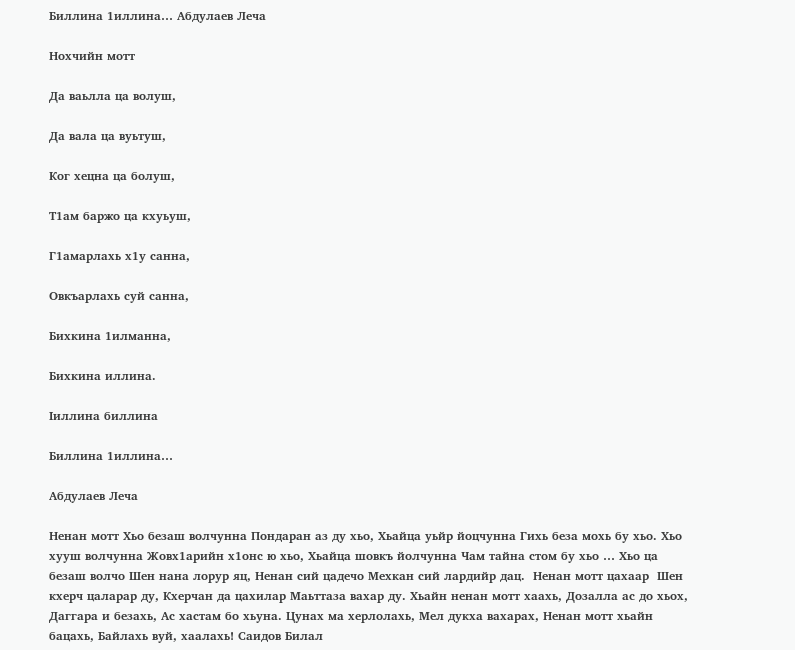Биллина 1иллина… Абдулаев Леча

Нохчийн мотт

Да ваьлла ца волуш,

Да вала ца вуьтуш,

Ког хецна ца болуш,

Т1ам баржо ца кхуьуш,

Г1амарлахь х1у санна,

Овкъарлахь суй санна,

Бихкина 1илманна,

Бихкина иллина.

Iиллина биллина

Биллина 1иллина…

Абдулаев Леча

Ненан мотт Хьо безаш волчунна Пондаран аз ду хьо, Хьайца уьйр йоцчунна Гихь беза мохь бу хьо. Хьо хууш волчунна Жовх1арийн х1онс ю хьо, Хьайца шовкъ йолчунна Чам тайна стом бу хьо … Хьо ца безаш волчо Шен нана лорур яц, Ненан сий цадечо Мехкан сий лардийр дац.  Ненан мотт цахаар  Шен кхерч цаларар ду, Кхерчан да цахилар Маьттаза вахар ду. Хьайн ненан мотт хаахь, Дозалла ас до хьох, Даггара и безахь, Ас хастам бо хьуна. Цунах ма херлолахь, Мел дукха вахарах, Ненан мотт хьайн бацахь, Байлахь вуй, хаалахь! Саидов Билал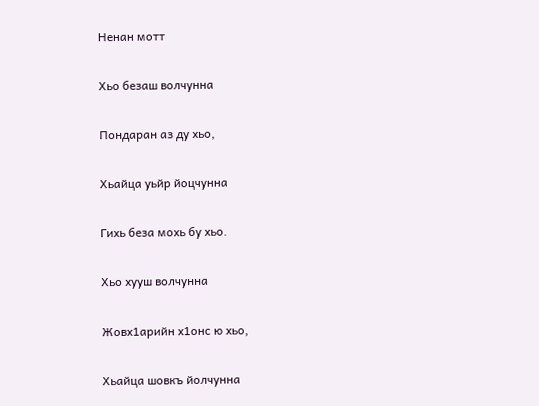Ненан мотт

Хьо безаш волчунна

Пондаран аз ду хьо,

Хьайца уьйр йоцчунна

Гихь беза мохь бу хьо.

Хьо хууш волчунна

Жовх1арийн х1онс ю хьо,

Хьайца шовкъ йолчунна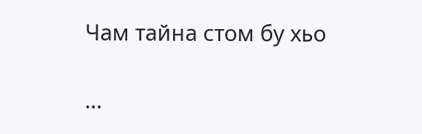Чам тайна стом бу хьо

…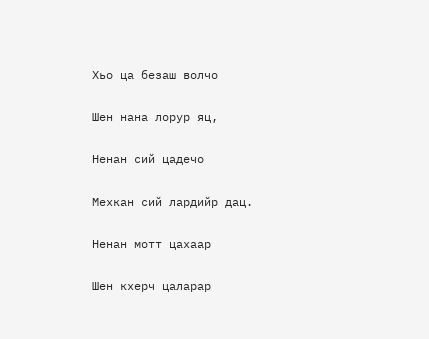Хьо ца безаш волчо

Шен нана лорур яц,

Ненан сий цадечо

Мехкан сий лардийр дац.

Ненан мотт цахаар

Шен кхерч цаларар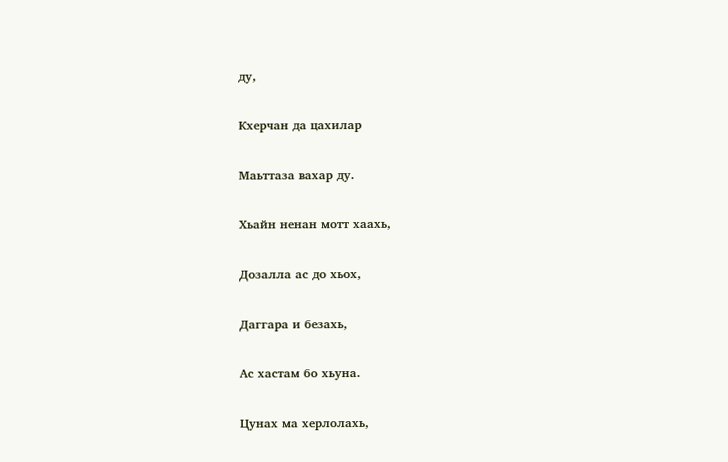ду,

Кхерчан да цахилар

Маьттаза вахар ду.

Хьайн ненан мотт хаахь,

Дозалла ас до хьох,

Даггара и безахь,

Ас хастам бо хьуна.

Цунах ма херлолахь,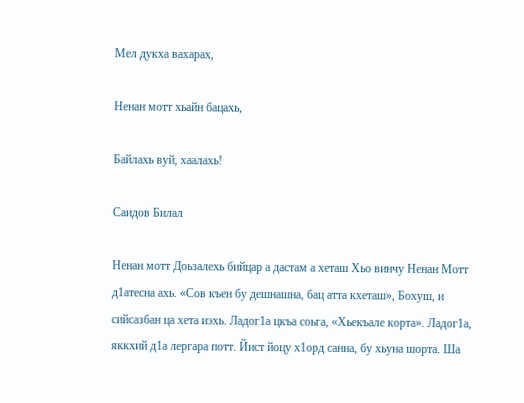Мел дукха вахарах,

Ненан мотт хьайн бацахь,

Байлахь вуй, хаалахь!

Саидов Билал

Ненан мотт Доьзалехь бийцар а дастам а хеташ Хьо винчу Ненан Мотт д1атесна ахь. «Сов къен бу дешнашна, бац атта кхеташ», Бохуш, и сийсазбан ца хета иэхь. Ладог1а цкъа соьга, «Хьекъале корта». Ладог1а, яккхий д1а лергара потт. Йист йоцу х1орд санна, бу хьуна шорта. Ша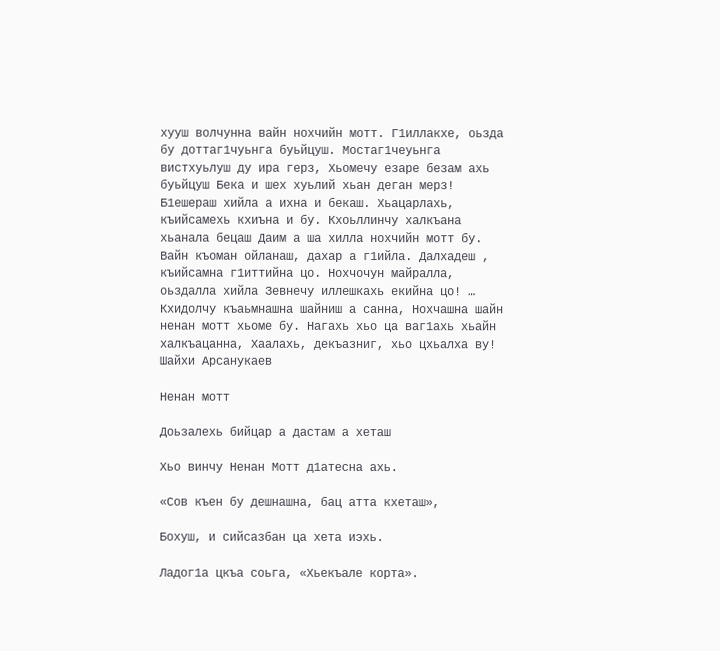хууш волчунна вайн нохчийн мотт. Г1иллакхе, оьзда бу доттаг1чуьнга буьйцуш. Мостаг1чеуьнга вистхуьлуш ду ира герз, Хьомечу езаре безам ахь буьйцуш Бека и шех хуьлий хьан деган мерз! Б1ешераш хийла а ихна и бекаш. Хьацарлахь, къийсамехь кхиъна и бу. Кхоьллинчу халкъана хьанала бецаш Даим а ша хилла нохчийн мотт бу. Вайн къоман ойланаш, дахар а г1ийла. Далхадеш , къийсамна г1иттийна цо. Нохчочун майралла, оьздалла хийла Зевнечу иллешкахь екийна цо! … Кхидолчу къаьмнашна шайниш а санна, Нохчашна шайн ненан мотт хьоме бу. Нагахь хьо ца ваг1ахь хьайн халкъацанна, Хаалахь, декъазниг, хьо цхьалха ву! Шайхи Арсанукаев

Ненан мотт

Доьзалехь бийцар а дастам а хеташ

Хьо винчу Ненан Мотт д1атесна ахь.

«Сов къен бу дешнашна, бац атта кхеташ»,

Бохуш, и сийсазбан ца хета иэхь.

Ладог1а цкъа соьга, «Хьекъале корта».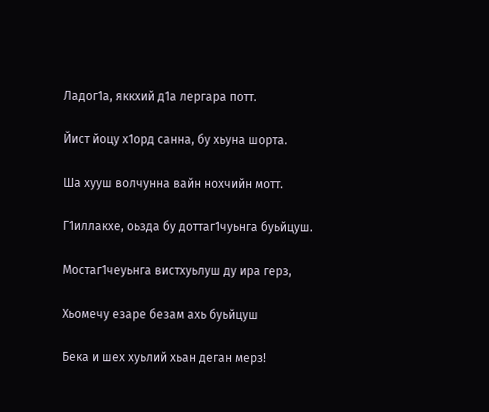Ладог1а, яккхий д1а лергара потт.

Йист йоцу х1орд санна, бу хьуна шорта.

Ша хууш волчунна вайн нохчийн мотт.

Г1иллакхе, оьзда бу доттаг1чуьнга буьйцуш.

Мостаг1чеуьнга вистхуьлуш ду ира герз,

Хьомечу езаре безам ахь буьйцуш

Бека и шех хуьлий хьан деган мерз!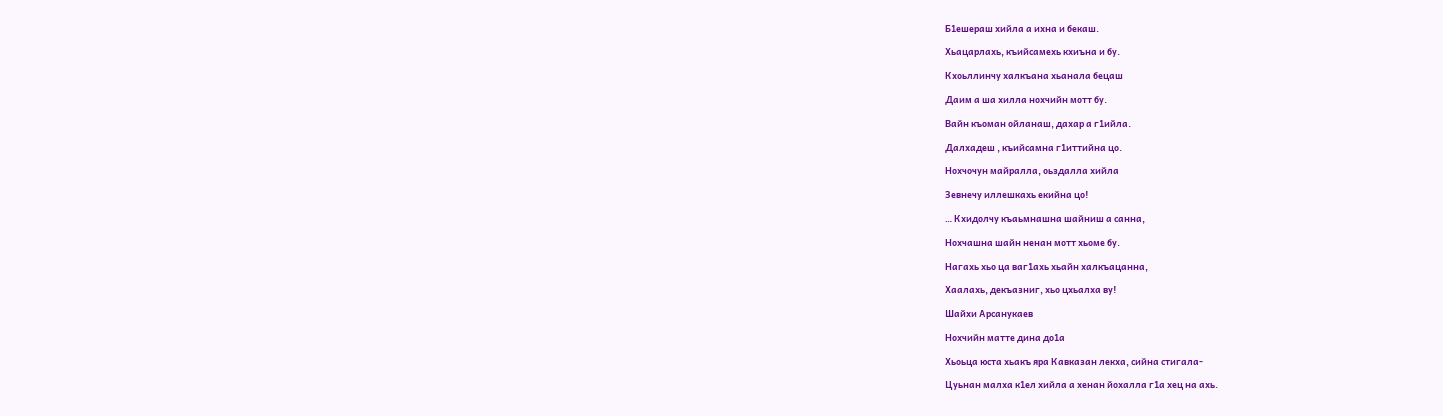Б1ешераш хийла а ихна и бекаш.

Хьацарлахь, къийсамехь кхиъна и бу.

Кхоьллинчу халкъана хьанала бецаш

Даим а ша хилла нохчийн мотт бу.

Вайн къоман ойланаш, дахар а г1ийла.

Далхадеш , къийсамна г1иттийна цо.

Нохчочун майралла, оьздалла хийла

Зевнечу иллешкахь екийна цо!

… Кхидолчу къаьмнашна шайниш а санна,

Нохчашна шайн ненан мотт хьоме бу.

Нагахь хьо ца ваг1ахь хьайн халкъацанна,

Хаалахь, декъазниг, хьо цхьалха ву!

Шайхи Арсанукаев

Нохчийн матте дина до1а

Хьоьца юста хьакъ яра Кавказан лекха, сийна стигала-

Цуьнан малха к1ел хийла а хенан йохалла г1а хец на ахь.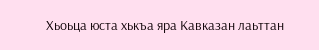Хьоьца юста хькъа яра Кавказан лаьттан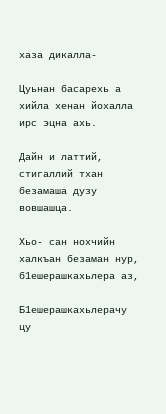хаза дикалла-

Цуьнан басарехь а хийла хенан йохалла ирс эцна ахь.

Дайн и латтий, стигаллий тхан безамаша дузу вовшашца.

Хьо- сан нохчийн халкъан безаман нур, б1ешерашкахьлера аз,

Б1ешерашкахьлерачу цу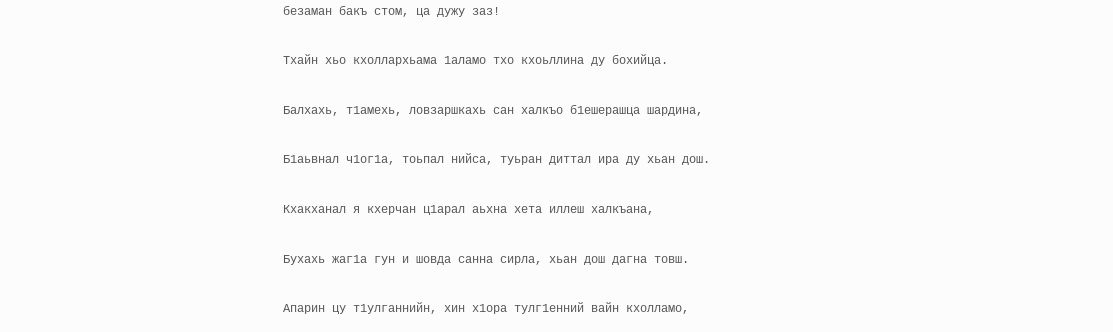безаман бакъ стом, ца дужу заз!

Тхайн хьо кхоллархьама 1аламо тхо кхоьллина ду бохийца.

Балхахь, т1амехь, ловзаршкахь сан халкъо б1ешерашца шардина,

Б1аьвнал ч1ог1а, тоьпал нийса, туьран диттал ира ду хьан дош.

Кхакханал я кхерчан ц1арал аьхна хета иллеш халкъана,

Бухахь жаг1а гун и шовда санна сирла, хьан дош дагна товш.

Апарин цу т1улганнийн, хин х1ора тулг1енний вайн кхолламо,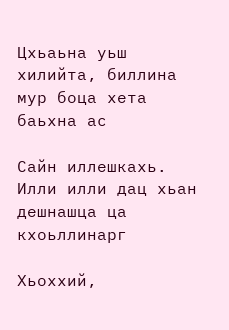Цхьаьна уьш хилийта, биллина мур боца хета баьхна ас

Сайн иллешкахь. Илли илли дац хьан дешнашца ца кхоьллинарг

Хьоххий,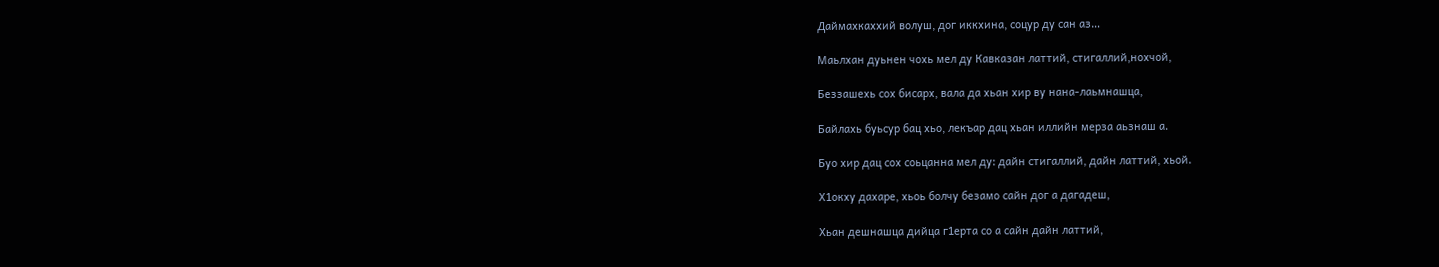Даймахкаххий волуш, дог иккхина, соцур ду сан аз…

Маьлхан дуьнен чохь мел ду Кавказан латтий, стигаллий,нохчой,

Беззашехь сох бисарх, вала да хьан хир ву нана-лаьмнашца,

Байлахь буьсур бац хьо, лекъар дац хьан иллийн мерза аьзнаш а.

Буо хир дац сох соьцанна мел ду: дайн стигаллий, дайн латтий, хьой.

Х1окху дахаре, хьоь болчу безамо сайн дог а дагадеш,

Хьан дешнашца дийца г1ерта со а сайн дайн латтий,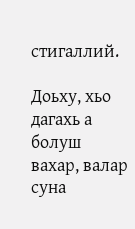стигаллий.

Доьху, хьо дагахь а болуш вахар, валар суна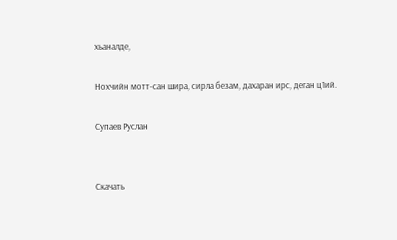хьаналде,

Нохчийн мотт-сан шира, сирла безам, дахаран ирс, деган ц1ий.

Супаев Руслан


Скачать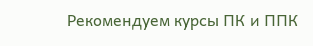Рекомендуем курсы ПК и ППК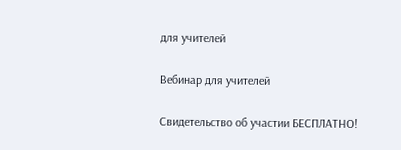для учителей

Вебинар для учителей

Свидетельство об участии БЕСПЛАТНО!